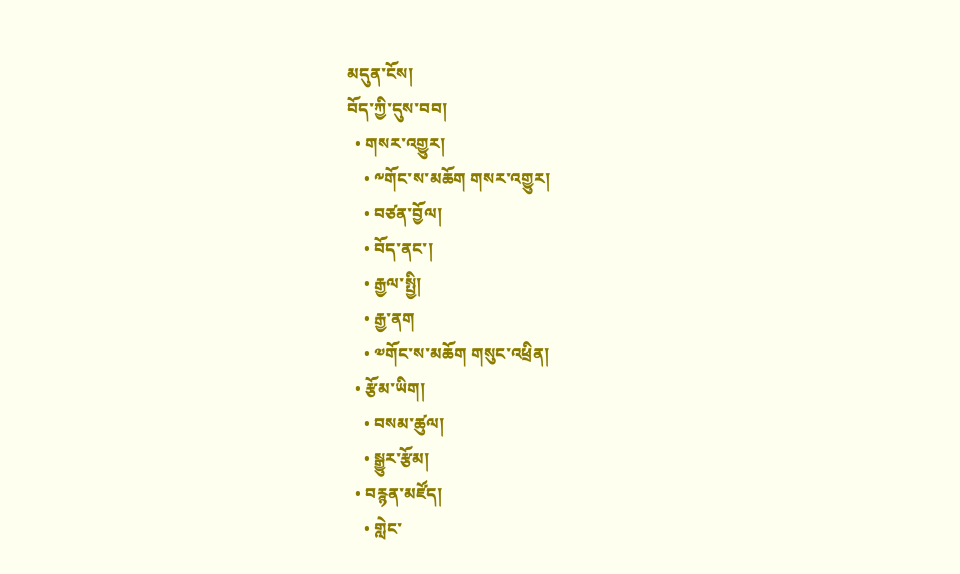མདུན་ངོས།
བོད་ཀྱི་དུས་བབ།
  • གསར་འགྱུར།
    • ༸གོང་ས་མཆོག གསར་འགྱུར།
    • བཙན་བྱོལ།
    • བོད་ནང་།
    • རྒྱལ་སྤྱི།
    • རྒྱ་ནག
    • ༧གོང་ས་མཆོག གསུང་འཕྲིན།
  • རྩོམ་ཡིག།
    • བསམ་ཚུལ།
    • སྒྱུར་རྩོམ།
  • བརྙན་མཛོད།
    • གླེང་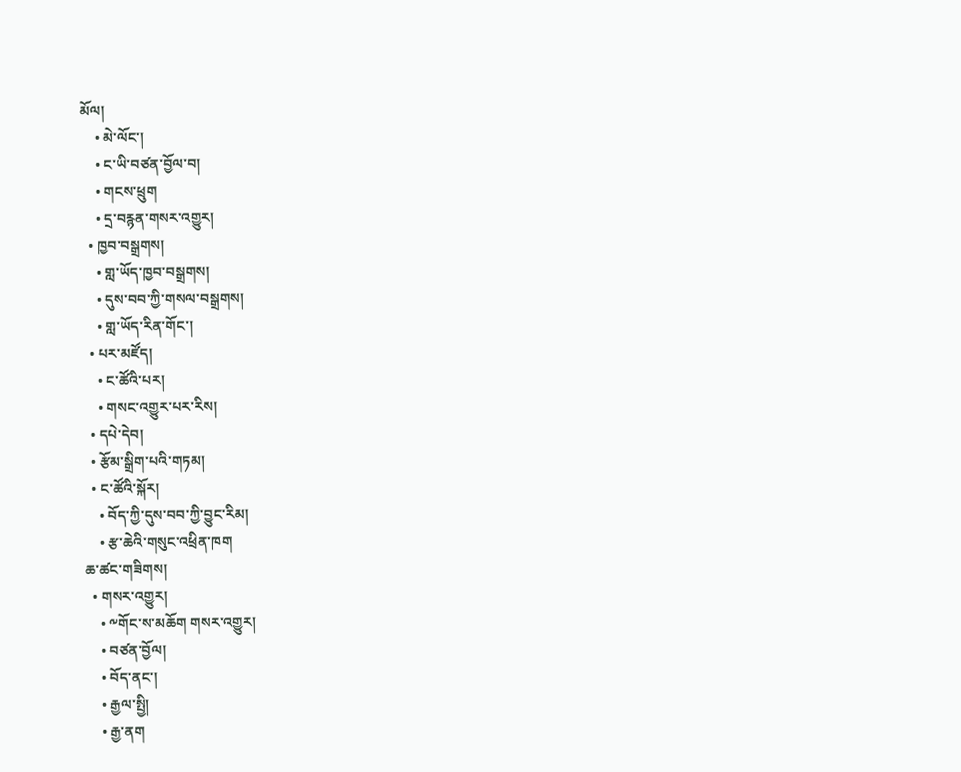མོལ།
    • མེ་ལོང་།
    • ང་ཡི་བཙན་བྱོལ་བ།
    • གངས་ཕྲུག
    • དྲ་བརྙན་གསར་འགྱུར།
  • ཁྱབ་བསྒྲགས།
    • གླ་ཡོད་ཁྱབ་བསྒྲགས།
    • དུས་བབ་ཀྱི་གསལ་བསྒྲགས།
    • གླ་ཡོད་རིན་གོང་།
  • པར་མཛོད།
    • ང་ཚོའི་པར།
    • གསང་འགྱུར་པར་རིས།
  • དཔེ་དེབ།
  • རྩོམ་སྒྲིག་པའི་གཏམ།
  • ང་ཚོའི་སྐོར།
    • བོད་ཀྱི་དུས་བབ་ཀྱི་བྱུང་རིམ།
    • རྩ་ཆེའི་གསུང་འཕྲིན་ཁག
ཆ་ཚང་གཟིགས།
  • གསར་འགྱུར།
    • ༸གོང་ས་མཆོག གསར་འགྱུར།
    • བཙན་བྱོལ།
    • བོད་ནང་།
    • རྒྱལ་སྤྱི།
    • རྒྱ་ནག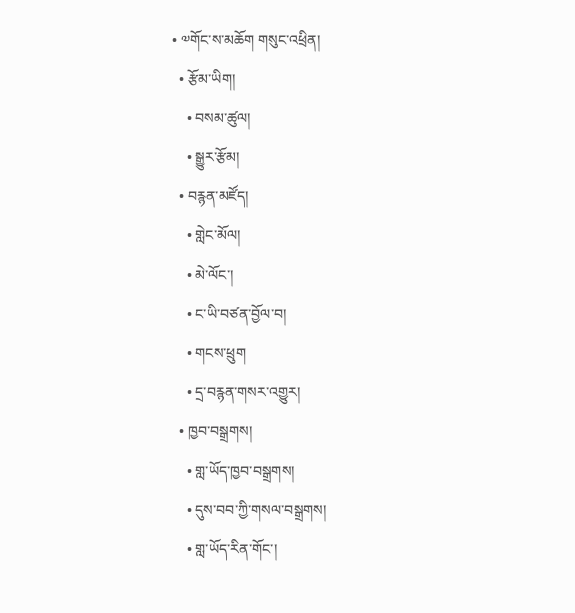• ༧གོང་ས་མཆོག གསུང་འཕྲིན།
  • རྩོམ་ཡིག།
    • བསམ་ཚུལ།
    • སྒྱུར་རྩོམ།
  • བརྙན་མཛོད།
    • གླེང་མོལ།
    • མེ་ལོང་།
    • ང་ཡི་བཙན་བྱོལ་བ།
    • གངས་ཕྲུག
    • དྲ་བརྙན་གསར་འགྱུར།
  • ཁྱབ་བསྒྲགས།
    • གླ་ཡོད་ཁྱབ་བསྒྲགས།
    • དུས་བབ་ཀྱི་གསལ་བསྒྲགས།
    • གླ་ཡོད་རིན་གོང་།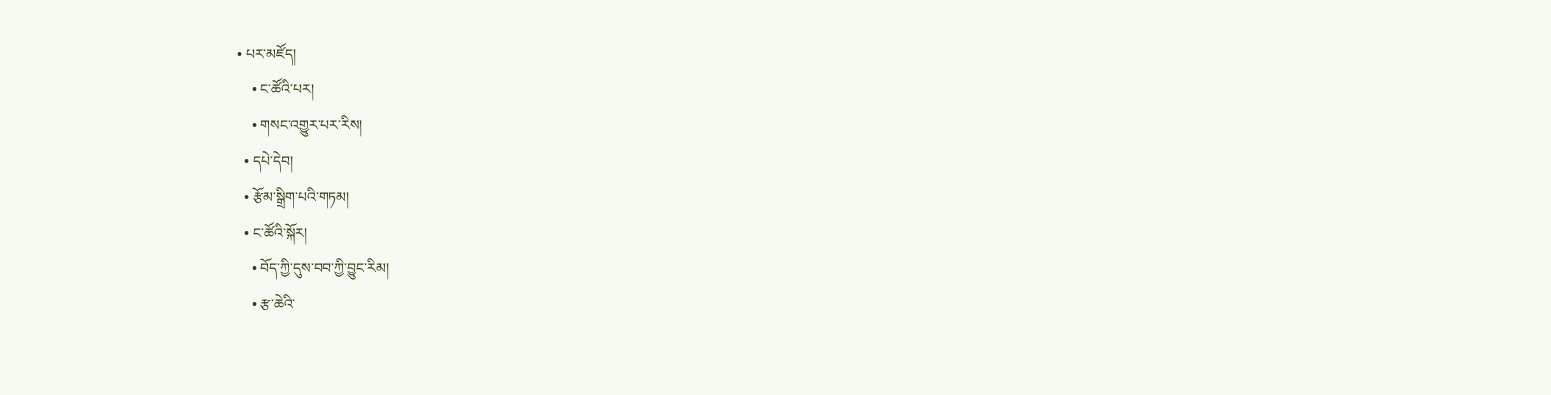• པར་མཛོད།
    • ང་ཚོའི་པར།
    • གསང་འགྱུར་པར་རིས།
  • དཔེ་དེབ།
  • རྩོམ་སྒྲིག་པའི་གཏམ།
  • ང་ཚོའི་སྐོར།
    • བོད་ཀྱི་དུས་བབ་ཀྱི་བྱུང་རིམ།
    • རྩ་ཆེའི་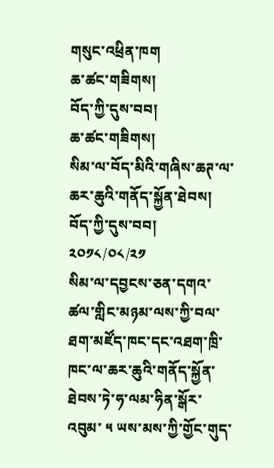གསུང་འཕྲིན་ཁག
ཆ་ཚང་གཟིགས།
བོད་ཀྱི་དུས་བབ།
ཆ་ཚང་གཟིགས།
སིམ་ལ་བོད་མིའི་གཞིས་ཆཊ་ལ་ཆར་ཆུའི་གནོད་སྐྱོན་ཐེབས།
བོད་ཀྱི་དུས་བབ།
༢༠༡༨/༠༨/༢༡
སིམ་ལ་དབྱངས་ཅན་དགའ་ཚལ་གླིང་མཉམ་ལས་ཀྱི་བལ་ཐག་མཛོད་ཁང་དང་འཐག་ཁྲི་ཁང་ལ་ཆར་ཆུའི་གནོད་སྐྱོན་ཐེབས་ཏེ་ཧ་ལམ་ཧིན་སྒོར་འབུམ་ ༥ ཡས་མས་ཀྱི་གྱོང་གུད་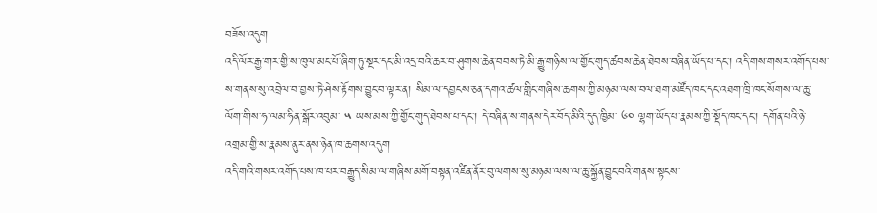བཟོས་འདུག
འདི་ལོར་རྒྱ་གར་གྱི་ས་ཁུལ་མང་པོ་ཞིག་ཏུ་སྔར་དང་མི་འདྲ་བའི་ཆར་བ་ཤུགས་ཆེན་བབས་ཏེ་མི་རྒྱུ་གཉིས་ལ་གྱོང་གུད་ཚབས་ཆེན་ཐེབས་བཞིན་ཡོད་པ་དང་། འདི་གས་གསར་འགོད་པས་ས་གནས་སུ་འབྲེལ་བ་བྱས་ཏེ་ཤེས་རྟོགས་བྱུང་བ་ལྟར་ན། སིམ་ལ་དབྱངས་ཅན་དགའ་ཚལ་གླིང་གཞིས་ཆགས་ཀྱི་མཉམ་ལས་བལ་ཐག་མཛོད་ཁང་དང་འཐག་ཁྲི་ཁང་སོགས་ལ་ཆུ་ལོག་གིས་ཧ་ལམ་ཧིན་སྒོར་འབུམ་ ༥ ཡས་མས་ཀྱི་གྱོང་གུད་ཐེབས་པ་དང་། དེ་བཞིན་ས་གནས་དེར་བོད་མིའི་དུད་ཁྱིམ་ ༦༠ ལྷག་ཡོད་པ་རྣམས་ཀྱི་སྡོད་ཁང་དང་། དགོན་པའི་ཉེ་འགྲམ་གྱི་ས་རྣམས་ནུར་ནས་ཉེན་ཁ་ཆགས་འདུག
འདི་གའི་གསར་འགོད་པས་ཁ་པར་བརྒྱུད་སིམ་ལ་གཞིས་མགོ་བསྟན་འཛིན་ནོར་བུ་ལགས་སུ་མཉམ་ལས་ལ་ཆུ་སྐྱོན་བྱུང་བའི་གནས་སྟངས་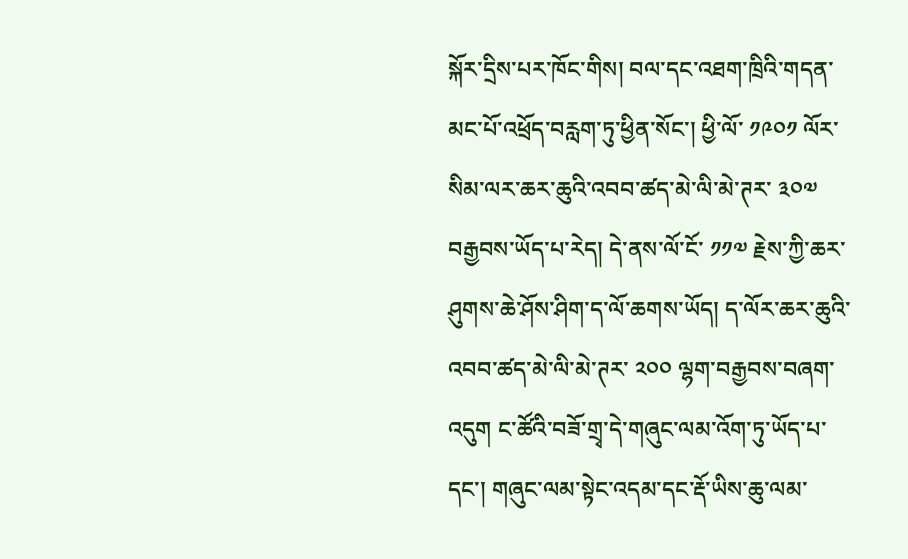སྐོར་དྲིས་པར་ཁོང་གིས། བལ་དང་འཐག་ཁྲིའི་གདན་མང་པོ་འཕྲོད་བརླག་ཏུ་ཕྱིན་སོང་། ཕྱི་ལོ་ ༡༩༠༡ ལོར་སིམ་ལར་ཆར་ཆུའི་འབབ་ཚད་མེ་ལི་མེ་ཊར་ ༣༠༧ བརྒྱབས་ཡོད་པ་རེད། དེ་ནས་ལོ་ངོ་ ༡༡༧ རྗེས་ཀྱི་ཆར་ཤུགས་ཆེ་ཤོས་ཤིག་ད་ལོ་ཆགས་ཡོད། ད་ལོར་ཆར་ཆུའི་འབབ་ཚད་མེ་ལི་མེ་ཊར་ ༢༠༠ ལྷག་བརྒྱབས་བཞག་འདུག ང་ཚོའི་བཟོ་གྲྭ་དེ་གཞུང་ལམ་འོག་ཏུ་ཡོད་པ་དང་། གཞུང་ལམ་སྟེང་འདམ་དང་རྡོ་ཡིས་ཆུ་ལམ་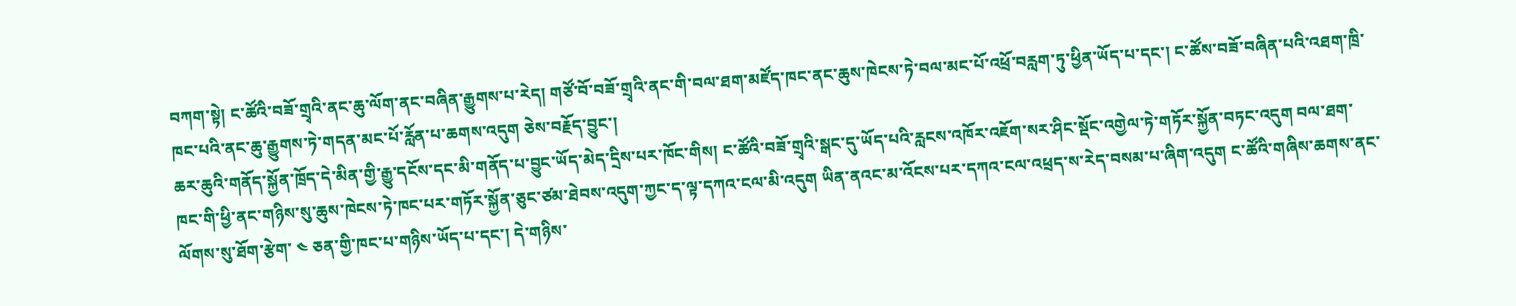བཀག་སྟེ། ང་ཚོའི་བཟོ་གྲྭའི་ནང་ཆུ་ལོག་ནང་བཞིན་རྒྱུགས་པ་རེད། གཙོ་བོ་བཟོ་གྲྭའི་ནང་གི་བལ་ཐག་མཛོད་ཁང་ནང་ཆུས་ཁེངས་ཏེ་བལ་མང་པོ་འཕྲོ་བརླག་ཏུ་ཕྱིན་ཡོད་པ་དང་། ང་ཚོས་བཟོ་བཞིན་པའི་འཐག་ཁྲི་ཁང་པའི་ནང་ཆུ་རྒྱུགས་ཏེ་གདན་མང་པོ་རློན་པ་ཆགས་འདུག ཅེས་བརྗོད་བྱུང་།
ཆར་ཆུའི་གནོད་སྐྱོན་ཁྲོད་དེ་མིན་གྱི་རྒྱུ་དངོས་དང་མི་གནོད་པ་བྱུང་ཡོད་མེད་དྲིས་པར་ཁོང་གིས། ང་ཚོའི་བཟོ་གྲྭའི་སྒང་དུ་ཡོད་པའི་རླངས་འཁོར་འཇོག་སར་ཤིང་སྡོང་འགྱེལ་ཏེ་གཏོར་སྐྱོན་བཏང་འདུག བལ་ཐག་ཁང་གི་ཕྱི་ནང་གཉིས་སུ་ཆུས་ཁེངས་ཏེ་ཁང་པར་གཏོར་སྐྱོན་ཅུང་ཙམ་ཐེབས་འདུག་ཀྱང་ད་ལྟ་དཀའ་ངལ་མི་འདུག ཡིན་ནའང་མ་འོངས་པར་དཀའ་ངལ་འཕྲད་ས་རེད་བསམ་པ་ཞིག་འདུག ང་ཚོའི་གཞིས་ཆགས་ནང་ལོགས་སུ་ཐོག་རྩེག་ ༤ ཅན་གྱི་ཁང་པ་གཉིས་ཡོད་པ་དང་། དེ་གཉིས་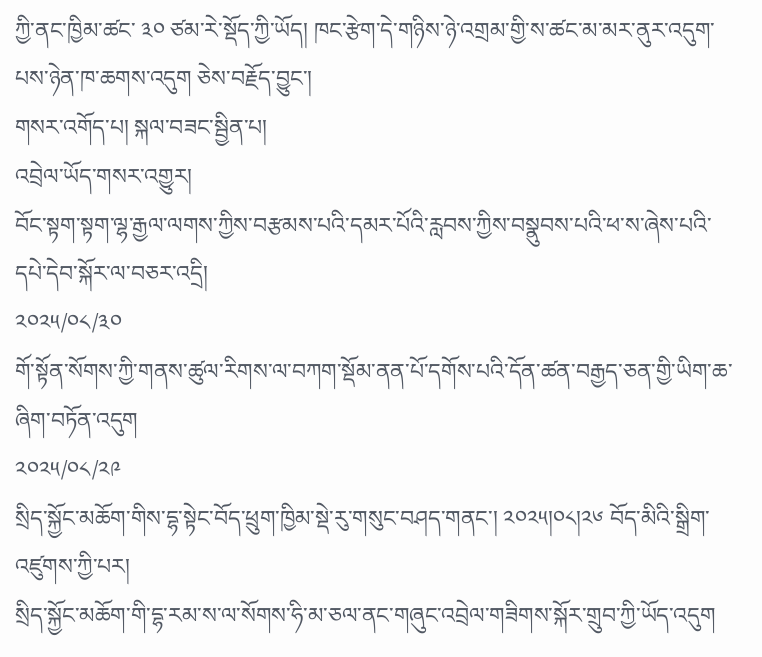ཀྱི་ནང་ཁྱིམ་ཚང་ ༣༠ ཙམ་རེ་སྡོད་ཀྱི་ཡོད། ཁང་རྩེག་དེ་གཉིས་ཉེ་འགྲམ་གྱི་ས་ཚང་མ་མར་ནུར་འདུག་པས་ཉེན་ཁ་ཆགས་འདུག ཅེས་བརྗོད་བྱུང་།
གསར་འགོད་པ། སྐལ་བཟང་སྦྱིན་པ།
འབྲེལ་ཡོད་གསར་འགྱུར།
བོང་སྟག་སྟག་ལྷ་རྒྱལ་ལགས་ཀྱིས་བརྩམས་པའི་དམར་པོའི་རླབས་ཀྱིས་བསྣུབས་པའི་ཕ་ས་ཞེས་པའི་དཔེ་དེབ་སྐོར་ལ་བཅར་འདྲི།
༢༠༢༥/༠༨/༣༠
གོ་སྟོན་སོགས་ཀྱི་གནས་ཚུལ་རིགས་ལ་བཀག་སྡོམ་ནན་པོ་དགོས་པའི་དོན་ཚན་བརྒྱད་ཅན་གྱི་ཡིག་ཆ་ཞིག་བཏོན་འདུག
༢༠༢༥/༠༨/༢༩
སྲིད་སྐྱོང་མཆོག་གིས་དྷ་སྟེང་བོད་ཕྲུག་ཁྱིམ་སྡེ་རུ་གསུང་བཤད་གནང་། ༢༠༢༥།༠༨།༢༦ བོད་མིའི་སྒྲིག་འཛུགས་ཀྱི་པར།
སྲིད་སྐྱོང་མཆོག་གི་དྷ་རམ་ས་ལ་སོགས་ཧི་མ་ཅལ་ནང་གཞུང་འབྲེལ་གཟིགས་སྐོར་གྲུབ་ཀྱི་ཡོད་འདུག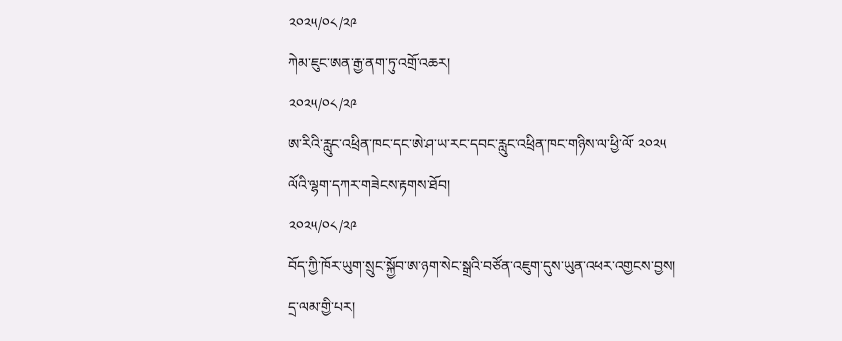༢༠༢༥/༠༨/༢༩
ཀེམ་ཇུང་ཨན་རྒྱ་ནག་ཏུ་འགྲོ་འཆར།
༢༠༢༥/༠༨/༢༩
ཨ་རིའི་རླུང་འཕྲིན་ཁང་དང་ཨེ་ཤ་ཡ་རང་དབང་རླུང་འཕྲིན་ཁང་གཉིས་ལ་ཕྱི་ལོ་ ༢༠༢༥ ལོའི་ལྷག་དཀར་གཟེངས་རྟགས་ཐོབ།
༢༠༢༥/༠༨/༢༩
བོད་ཀྱི་ཁོར་ཡུག་སྲུང་སྐྱོབ་ཨ་ཉག་སེང་སྒྲའི་བཙོན་འཇུག་དུས་ཡུན་འཕར་འགྱངས་བྱས། དྲ་ལམ་གྱི་པར།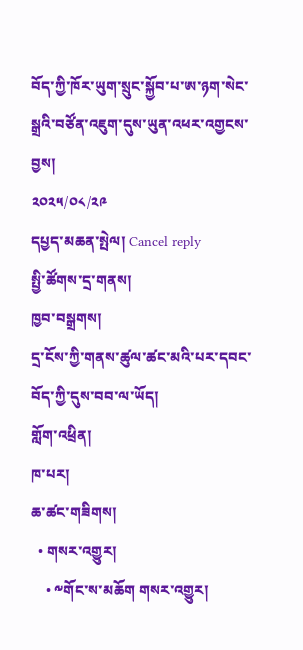བོད་ཀྱི་ཁོར་ཡུག་སྲུང་སྐྱོབ་པ་ཨ་ཉག་སེང་སྒྲའི་བཙོན་འཇུག་དུས་ཡུན་འཕར་འགྱངས་བྱས།
༢༠༢༥/༠༨/༢༩
དཔྱད་མཆན་སྤེལ། Cancel reply
སྤྱི་ཚོགས་དྲ་གནས།
ཁྱབ་བསྒྲགས།
དྲ་ངོས་ཀྱི་གནས་ཚུལ་ཚང་མའི་པར་དབང་བོད་ཀྱི་དུས་བབ་ལ་ཡོད།
གློག་འཕྲིན།
ཁ་པར།
ཆ་ཚང་གཟིགས།
  • གསར་འགྱུར།
    • ༸གོང་ས་མཆོག གསར་འགྱུར།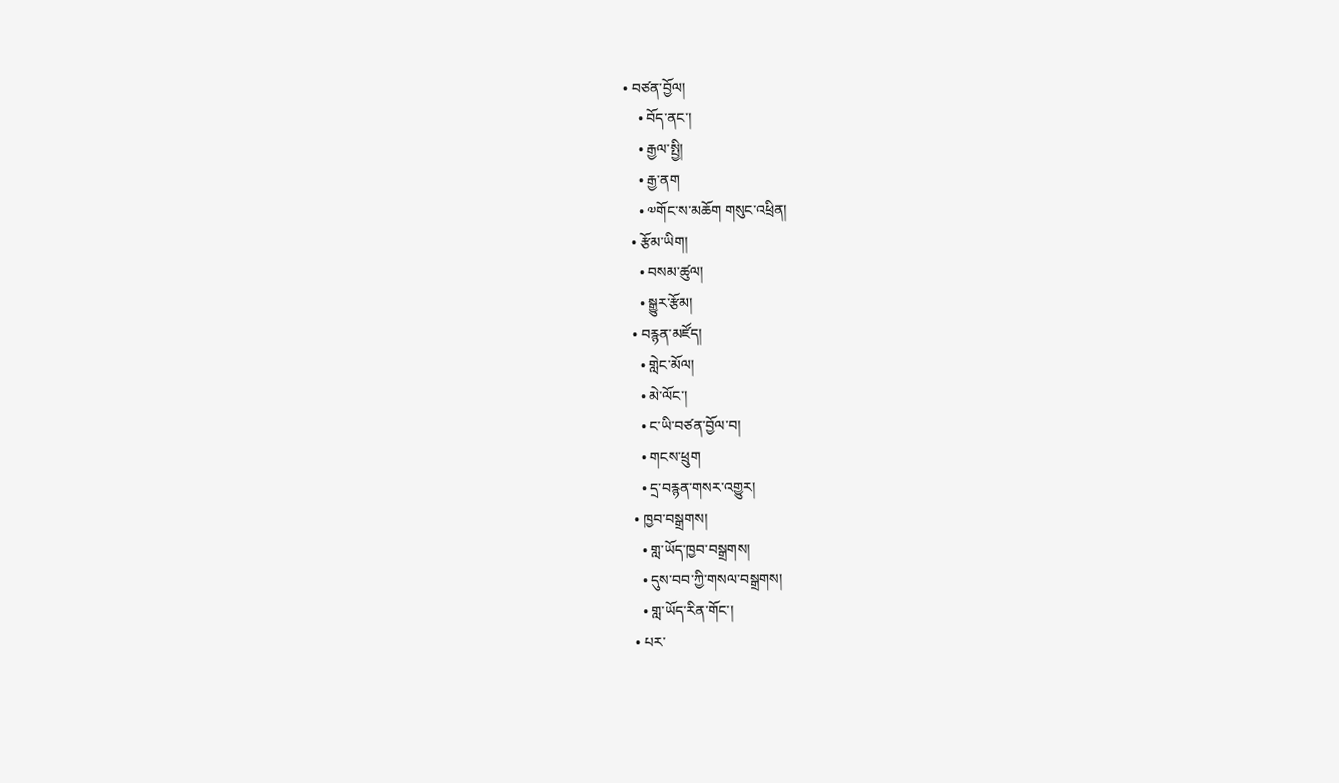• བཙན་བྱོལ།
    • བོད་ནང་།
    • རྒྱལ་སྤྱི།
    • རྒྱ་ནག
    • ༧གོང་ས་མཆོག གསུང་འཕྲིན།
  • རྩོམ་ཡིག།
    • བསམ་ཚུལ།
    • སྒྱུར་རྩོམ།
  • བརྙན་མཛོད།
    • གླེང་མོལ།
    • མེ་ལོང་།
    • ང་ཡི་བཙན་བྱོལ་བ།
    • གངས་ཕྲུག
    • དྲ་བརྙན་གསར་འགྱུར།
  • ཁྱབ་བསྒྲགས།
    • གླ་ཡོད་ཁྱབ་བསྒྲགས།
    • དུས་བབ་ཀྱི་གསལ་བསྒྲགས།
    • གླ་ཡོད་རིན་གོང་།
  • པར་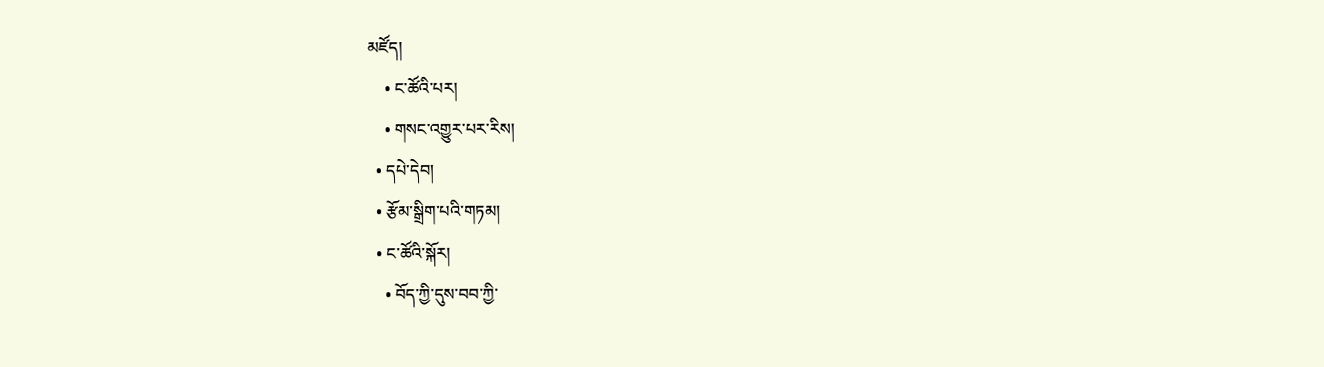མཛོད།
    • ང་ཚོའི་པར།
    • གསང་འགྱུར་པར་རིས།
  • དཔེ་དེབ།
  • རྩོམ་སྒྲིག་པའི་གཏམ།
  • ང་ཚོའི་སྐོར།
    • བོད་ཀྱི་དུས་བབ་ཀྱི་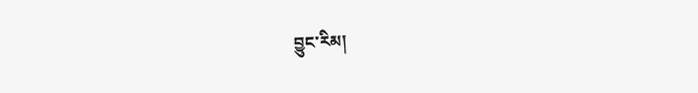བྱུང་རིམ།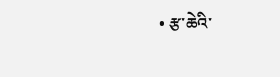• རྩ་ཆེའི་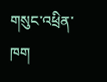གསུང་འཕྲིན་ཁག